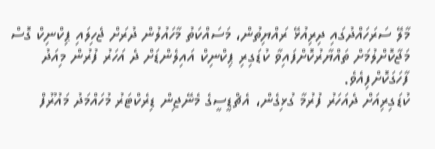މާލޭ ސަރަހައްދުގައި ދިރިއުޅޭ ރައްޔިތުން، މަސައްކަތު މާހައުލުން ދުރަށް ޖެހިލައި ޕިކްނިކް ގޮސް މަޖާކޮށްލުމަށް ތައްޔާރުކޮށްފައިވާ ކުޑަގިރި ޕިކްނިކް އައިލެންޑަށް ދެ އަހަރު ފުރުން މިއަދު ފާހަގަކޮށްފިއެވެ.
ކުޑަގިރިއަށް ދެއަހަރު ފުރުމާ ގުޅިގެން، އެޗްޑީސީގެ މެނޭޖިން ޑިރެކްޓަރު މުހައްމަދު މައުރޫފް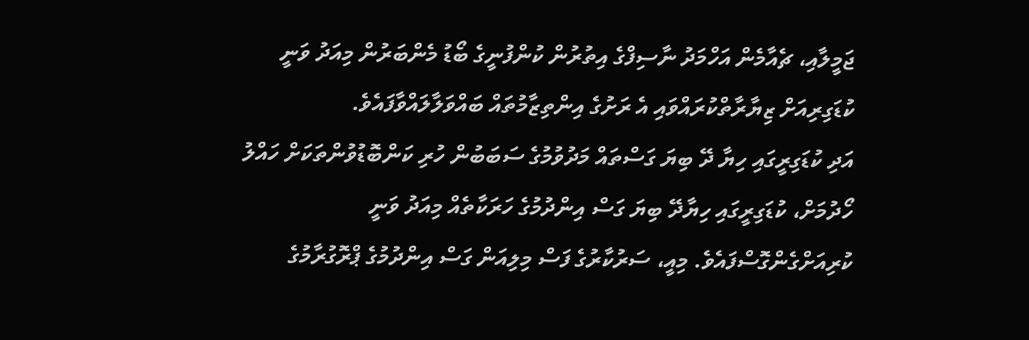ޖަމީލާއި، ޗެއާމެން އަހްމަދު ނާސިފްގެ އިތުރުން ކުންފުނީގެ ބޯޑު މެންބަރުން މިއަދު ވަނީ ކުޑަގިރިއަށް ޒިޔާރާތްކުރައްވައި އެ ރަށުގެ އިންތިޒާމުތައް ބައްވަލާލައްވާފައެވެ.
އަދި ކުޑަގިރީގައި ހިޔާ ދޭ ބިޔަ ގަސްތައް މަދުވުމުގެ ސަބަބުން ހުރި ކަންބޮޑުވުންތަކަށް ހައްލު ހޯދުމަށް، ކުޑަގިރީގައި ހިޔާދޭ ބިޔަ ގަސް އިންދުމުގެ ހަރަކާތެއް މިއަދު ވަނީ ކުރިއަށްގެންގޮސްފައެވެ. މިއީ، ސަރުކާރުގެ ފަސް މިލިއަން ގަސް އިންދުމުގެ ޕްރޮގުރާމުގެ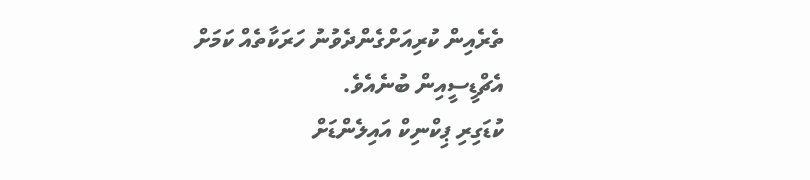ތެރެއިން ކުރިއަށްގެންދެވުނު ހަރަކާތެއް ކަމަށް އެޗްޑީސީއިން ބުނެއެވެ.
ކުޑަގިރި ޕިކްނިކް އައިލެންޑަށް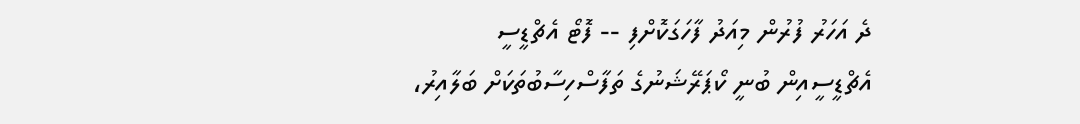ދެ އަހަރު ފުރުން މިއަދު ފާހަގަކޮށްފި -- ފޮޓޯ އެޗްޑީސީ
އެޗްޑީސީއިން ބުނީ ކޯޕަރޭޝަނުގެ ތަފާސްހިސާބުތަކަށް ބަލާއިރު،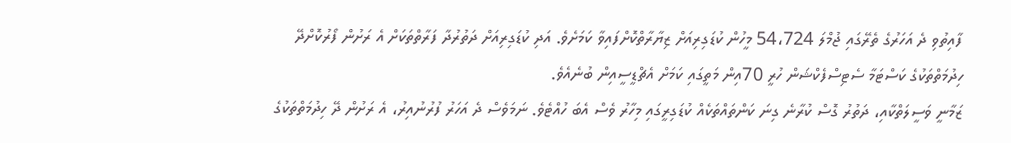ފާއިތުވި ދެ އަހަރުގެ ތެރޭގައި ޖުމްލަ 54،724 މީހުން ކުޑަގިރިއަށް ޒިޔާރާތްކޮށްފައިވާ ކަމަށެވެ. އަދި ކުޑަގިރިއަށް ދަތުރުދާ ފަރާތްތަކަށް އެ ރަށުން ފޯރުކޮށްދޭ ހިދުމަތްތަކުގެ ކަސްޓަމާ ސެޓިސްފެކްޝަން ހުރީ 70އިން މަތީގައި ކަމަށް އެޗްޑީސީއިން ބުނެއެވެ.
ޒަމާނީ ވަސީލަތްކާއި، ދަތުރު ގޮސް ކުރާނެ ގިނަ ކަންތައްތަކެއް ކުޑަގިރީގައި މިހާރު ވެސް އެބަ ހުއްޓެވެ. ނަމަވެސް ދެ އަހަރު ފުރުނުއިރު، އެ ރަށުން ދޭ ހިދުމަތްތަކުގެ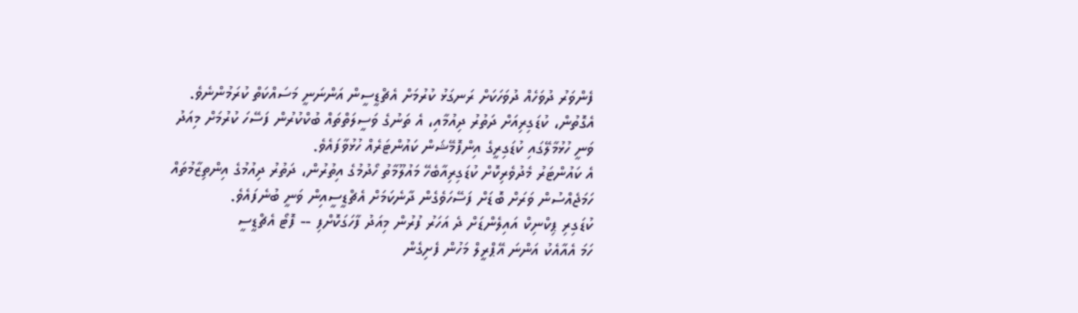ފެންވަރު ދުވަހެއް ދުވަހަކަށް ރަނގަޅު ކުރުމަށް އެޗްޑީސީން އަންނަނީ މަސައްކަތް ކުރަމުންނެވެ.
އެގޮތުން، ކުޑަގިރިއަށް ދަތުރު ދިއުމާއި، އެ ތަނުގެ ވަސީލަތްތައް ބުކްކުރުން ފަސޭހަ ކުރުމަށް މިއަދު ވަނީ ހުޅުމާލޭގައި ކުޑަގިރީގެ އިންފޮމޭޝަން ކައުންޓަރެއް ހުޅުވާފައެވެ.
އެ ކައުންޓަރު މެދުވެރިކޮށް ކުޑަގިރިއާބެހޭ މައުލޫމާތު ހޯދުމުގެ އިތުރުން، ދަތުރު ދިއުމުގެ އިންތިޒާމުތައް ހަމަޖެއްސުން ވަރަށް ބޮޑަށް ފަސޭހަވެގެން ދާނެކަމަށް އެޗްޑީސީއިން ވަނީ ބުނެފައެވެ.
ކުޑަގިރި ޕިކްނިކް އައިލެންޑަށް ދެ އަހަރު ފުރުން މިއަދު ފާހަގަކޮށްފި -- ފޮޓޯ އެޗްޑީސީ
ހަމަ އެއާއެކު އަންނަ އޭޕްރީލް މަހުން ފެށިގެން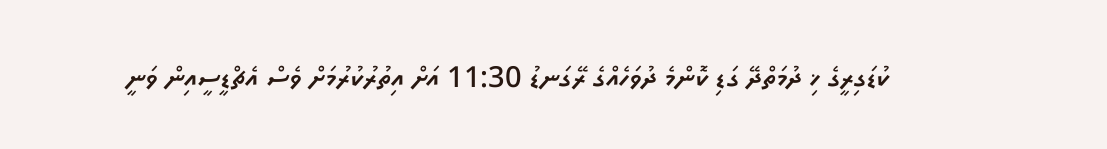ކުޑަގިރީގެ ޚި ދުމަތްދޭ ގަޑި ކޮންމެ ދުވަހެއްގެ ރޭގަނޑު 11:30 އަށް އިތުރުކުރުމަށް ވެސް އެޗްޑީސީއިން ވަނީ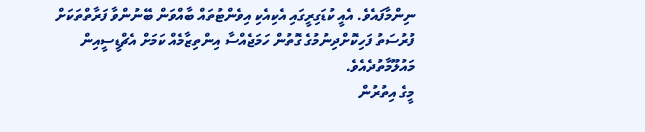ނިންމާފައެވެ. އެއީ ކުޑަގިރީގައި އެކިއެކި އިވެންޓުތައް ބާއްވަން ބޭނުންވާ ފަރާތްތަކަށް ފުރުސަތު ފަހިކޮށްދިނުމުގެ ގޮތުން ހަމަޖެއްސާ އިންތިޒާމެއް ކަމަށް އެޗްޑީސީއިން މައުލޫމާތުދެއެވެ.
މީގެ އިތުރުން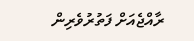ރާއްޖެއަށް ފަތުރުވެރިން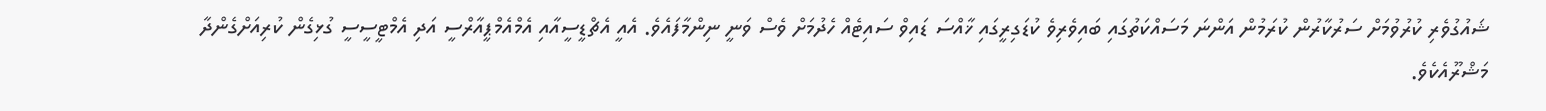ޝައުގުވެރި ކުރުވުމަށް ސަރުކާރުން ކުރަމުން އަންނަ މަސައްކަތުގައި ބައިވެރިވެ ކުޑަގިރީގައި ޚާއްސަ ޑައިވް ސައިޓެއް ހެދުމަށް ވެސް ވަނީ ނިންމާފައެވެ. އެއީ އެޗްޑީސީއާއި އެމްއެމްޕީއާރްސީ އަދި އެމްޓީސީސީ ގުޅިގެން ކުރިއަށްގެންދާ މަޝްރޫއެކެވެ.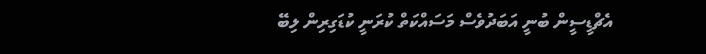އެޗްޑީސީން ބުނީ އަބަދުވެސް މަސައްކަތް ކުރަނީ ކުޑަގިރިން ލިބޭ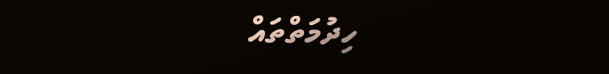ހިދުމަތްތައް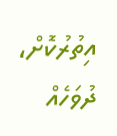އިތުރުކޮށް، ދުވަހެއް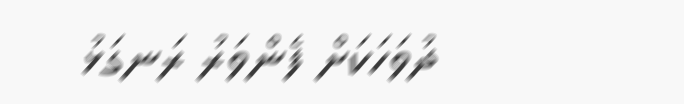ދުވަހަކަށް ފެންވަރު ރަނގަޅު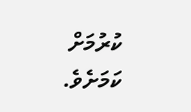ކުރުމަށް ކަމަށެވެ.